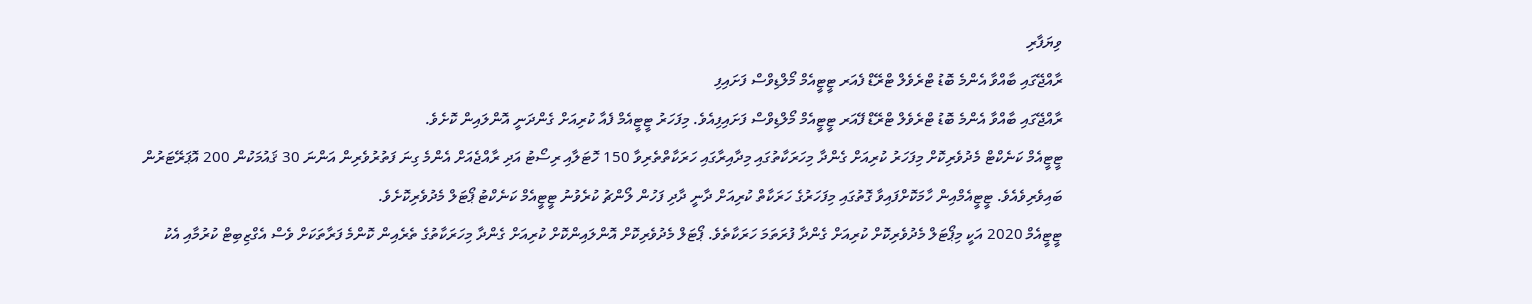ވިޔަފާރި
ރާއްޖޭގައި ބާއްވާ އެންމެ ބޮޑު ޓްރެވެލް ޓްރޭޑް ފެއަރ ޓީޓީއެމް މޯލްޑިވްސް ފަށައިފި
ރާއްޖޭގައި ބާއްވާ އެންމެ ބޮޑު ޓްރެވެލް ޓްރޭޑް ފޭއަރ ޓީޓީއެމް މޯލްޑިވްސް ފަށައިފިއެވެ. މިފަހަރު ޓީޓީއެމް ފެއާ ކުރިއަށް ގެންދަނީ އޮންލައިން ކޮށެވެ.
ޓީޓީއެމް ކަނެކްޓް މެދުވެރިކޮށް މިފަހަރު ކުރިއަށް ގެންދާ މިހަރަކާތުގައި މިދާއިރާގައި ހަރަކާތްތެރިވާ 150 ހޮޓަލާއި ރިސޯޓު އަދި ރާއްޖެއަށް އެންމެ ގިނަ ފަތުރުވެރިން އަންނަ 30 ޤައުމަކުން 200 އޮޕަރޭޓަރުން ބައިވެރިވެއެވެ. ޓީޓީއެމްއިން ހާމަކޮށްފައިވާ ގޮތުގައި މިފަހަރުގެ ހަރަކާތް ކުރިއަށް ދާނީ ދާދި ފަހުން ލޯންޗު ކުރެވުނު ޓީޓީއެމް ކަނެކްޓު ޕޯޓަލް މެދުވެރިކޮށެވެ.
ޓީޓީއެމް 2020 އަކީ މިޕޯޓަލް މެދުވެރިކޮށް ކުރިއަށް ގެންދާ ފުރަތަމަ ހަރަކާތެވެ. ޕޯޓަލް މެދުވެރިކޮށް އޮންލައިންކޮށް ކުރިއަށް ގެންދާ މިހަރަކާތުގެ ތެރެއިން ކޮންމެ ފަރާތަކަށް ވެސް އެގްޒިބިޓް ކުރުމާއި އެކު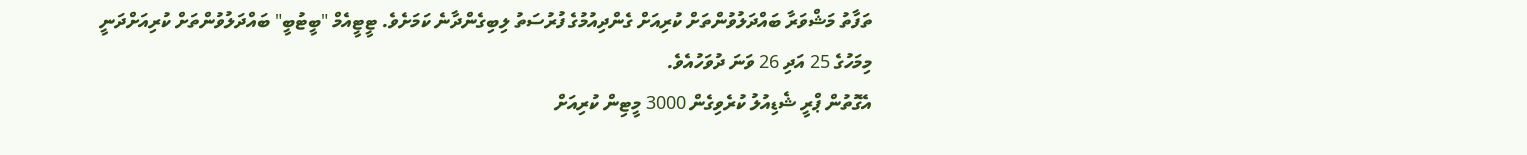ތަފާތު މަޝްވަރާ ބައްދަލުވުންތަށް ކުރިއަށް ގެންދިއުމުގެ ފުރުސަތު ލިބިގެންދާނެ ކަމަށެވެ. ޓީޓީއެމް "ބީޓުބީ" ބައްދަލުވުންތަށް ކުރިއަށްދަނީ މިމަހުގެ 25 އަދި 26 ވަނަ ދުވަހުއެވެ.
އެގޮތުން ޕްރީ ޝެޑިއުލު ކުރެވިގެން 3000 މީޓިން ކުރިއަށް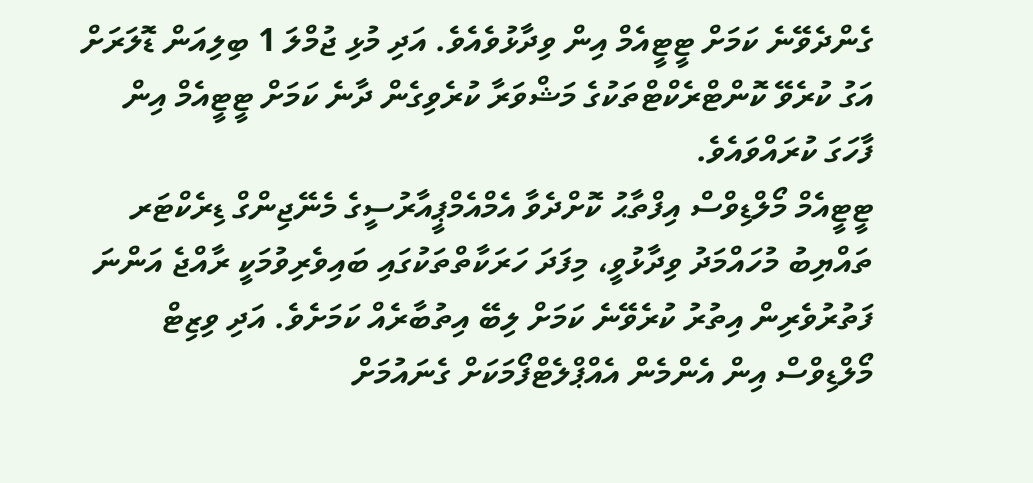ގެންދެވޭނެ ކަމަށް ޓީޓީއެމް އިން ވިދާޅުވެއެވެ. އަދި މުޅި ޖުމްލަ 1 ބިލިއަން ޑޮލަރަށް އަގު ކުރެވޭ ކޮންޓްރެކްޓްތަކުގެ މަޝްވަރާ ކުރެވިގެން ދާނެ ކަމަށް ޓީޓީއެމް އިން ފާހަގަ ކުރައްވައެވެ.
ޓީޓީއެމް މޯލްޑިވްސް އިފްތާޙު ކޮށްދެވާ އެމްއެމްޕީއާރުސީގެ މެނޭޖިންގް ޑިރެކްޓަރ ތައްޔިބު މުހައްމަދު ވިދާޅުވީ، މިފަދަ ހަރަކާތްތަކުގައި ބައިވެރިވުމަކީ ރާއްޖެ އަންނަ ފަތުރުވެރިން އިތުރު ކުރެވޭނެ ކަމަށް ލިބޭ އިތުބާރެއް ކަމަށެވެ. އަދި ވިޒިޓް މޯލްޑިވްސް އިން އެންމެން އެއްޕްލެޓްފޯމަކަށް ގެނައުމަށް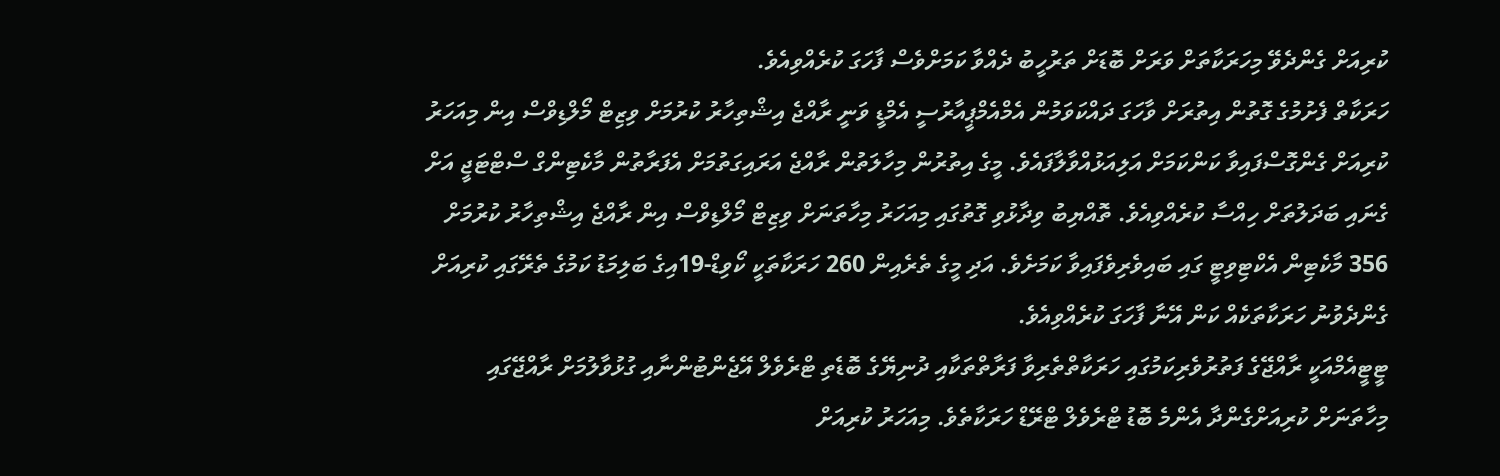ކުރިއަށް ގެންދެވޭ މިހަރަކާތަށް ވަރަށް ބޮޑަށް ތަރުހީބު ދެއްވާ ކަމަށްވެސް ފާހަގަ ކުރެއްވިއެވެ.
ހަރަކާތް ފެށުމުގެ ގޮތުން އިތުރަށް ވާހަގަ ދައްކަވަމުން އެމްއެމްޕީއާރުސީ އެމްޑީ ވަނީ ރާއްޖެ އިޝްތިހާރު ކުރުމަށް ވިޒިޓް މޯލްޑިވްސް އިން މިއަހަރު ކުރިއަށް ގެންގޮސްފައިވާ ކަންކަމަށް އަލިއަޅުއްވާލާފައެވެ. މީގެ އިތުރުން މިހާލަތުން ރާއްޖެ އަރައިގަތުމަށް އެފަރާތުން މާކެޓިންގް ސްޓްޓަޖީ އަށް ގެނައި ބަދަލުތަށް ހިއްސާ ކުރެއްވިއެވެ. ތޮއްޔިބު ވިދާޅުވި ގޮތުގައި މިއަހަރު މިހާތަނަށް ވިޒިޓް މޯލްޑިވްސް އިން ރާއްޖެ އިޝްތިހާރު ކުރުމަށް 356 މާކެޓިން އެކްޓިވިޓީ ގައި ބައިވެރިވެފައިވާ ކަމަށެވެ. އަދި މީގެ ތެރެއިން 260 ހަރަކާތަކީ ކޯވިޑް-19އިގެ ބަލިމަޑު ކަމުގެ ތެރޭގައި ކުރިއަށް ގެންދެވުނު ހަރަކާތަކެއް ކަން އޭނާ ފާހަގަ ކުރެއްވިއެވެ.
ޓީޓީއެމްއަކީ ރާއްޖޭގެ ފަތުރުވެރިކަމުގައި ހަރަކާތްތެރިވާ ފަރާތްތަކާއި ދުނިޔޭގެ ބޮޑެތި ޓްރެވެލް އޭޖެންޓުންނާއި ގުޅުވާލުމަށް ރާއްޖޭގައި މިހާތަނަށް ކުރިއަށްގެންދާ އެންމެ ބޮޑު ޓްރެވެލް ޓްރޭޑް ހަރަކާތެވެ. މިއަހަރު ކުރިއަށް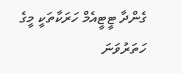ގެންދާ ޓީޓީއެމް ހަރަކާތަކީ މީގެ ހަތަރުވަނަ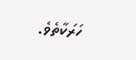ހަރަކާތެވެ.